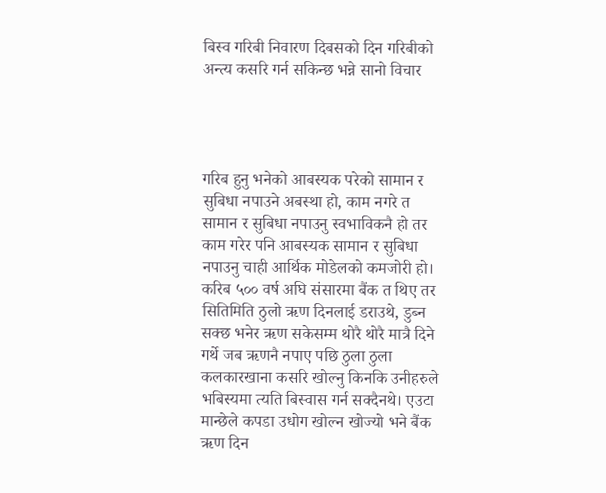बिस्व गरिबी निवारण दिबसको दिन गरिबीको अन्त्य कसरि गर्न सकिन्छ भन्ने सानो विचार




गरिब हुनु भनेको आबस्यक परेको सामान र सुबिधा नपाउने अबस्था हो, काम नगरे त सामान र सुबिधा नपाउनु स्वभाविकनै हो तर काम गरेर पनि आबस्यक सामान र सुबिधा नपाउनु चाही आर्थिक मोडेलको कमजोरी हो। करिब ५०० वर्ष अघि संसारमा बैंक त थिए तर सितिमिति ठुलो ऋण दिनलाई डराउथे, डुब्न सक्छ भनेर ऋण सकेसम्म थोरै थोरै मात्रै दिने गर्थे जब ऋणनै नपाए पछि ठुला ठुला कलकारखाना कसरि खोल्नु किनकि उनीहरुले भबिस्यमा त्यति बिस्वास गर्न सक्दैनथे। एउटा मान्छेले कपडा उधोग खोल्न खोज्यो भने बैंक ऋण दिन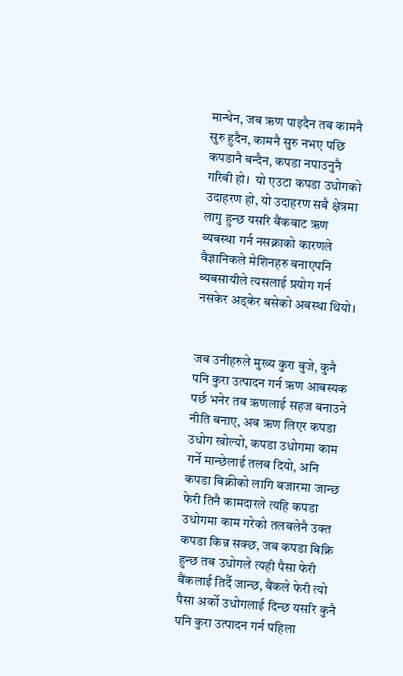मान्थेन, जब ऋण पाइदैन तब कामनै सुरु हुदैन, कामनै सुरु नभए पछि कपडानै बन्दैन, कपडा नपाउनुनै गरिबी हो।  यो एउटा कपडा उधोगको उदाहरण हो, यो उदाहरण सबै क्षेत्रमा लागु हुन्छ यसरि बैंकबाट ऋण ब्यबस्था गर्न नसक्नाको कारणले वैज्ञानिकले मेशिनहरु बनाएपनि ब्यबसायीले त्यसलाई प्रयोग गर्न नसकेर अड्केर बसेको अबस्था थियो।


जब उनीहरुले मुख्य कुरा बुजे, कुनै पनि कुरा उत्पादन गर्न ऋण आबस्यक पर्छ भनेर तब ऋणलाई सहज बनाउने नीति बनाए, अब ऋण लिएर कपडा उधोग खोल्यो, कपडा उधोगमा काम गर्ने मान्छेलाई तलब दियो, अनि कपडा बिक्रीको लागि बजारमा जान्छ फेरी तिनै कामदारले त्यहि कपडा उधोगमा काम गरेको तलबलेनै उक्त कपडा किन्न सक्छ, जब कपडा बिक्रि हुन्छ तब उधोगले त्यही पैसा फेरी बैंकलाई तिर्दै जान्छ, बैंकले फेरी त्यो पैसा अर्को उधोगलाई दिन्छ यसरि कुनै पनि कुरा उत्पादन गर्न पहिला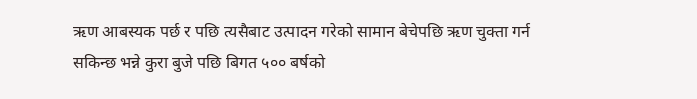ऋण आबस्यक पर्छ र पछि त्यसैबाट उत्पादन गरेको सामान बेचेपछि ऋण चुक्ता गर्न सकिन्छ भन्ने कुरा बुजे पछि बिगत ५०० बर्षको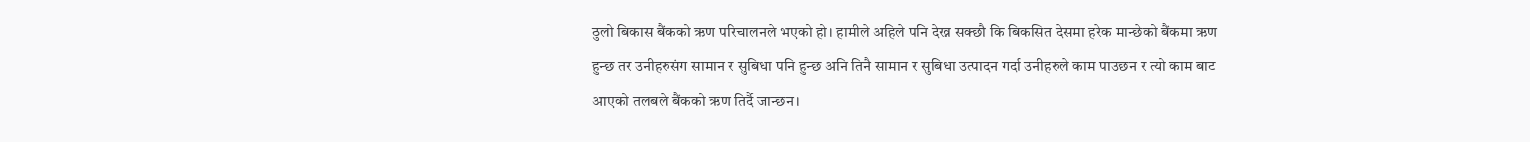ठुलो बिकास बैंकको ऋण परिचालनले भएको हो। हामीले अहिले पनि देख्न सक्छौ कि बिकसित देसमा हरेक मान्छेको बैंकमा ऋण हुन्छ तर उनीहरुसंग सामान र सुबिधा पनि हुन्छ अनि तिनै सामान र सुबिधा उत्पादन गर्दा उनीहरुले काम पाउछन र त्यो काम बाट आएको तलबले बैंकको ऋण तिर्दै जान्छन।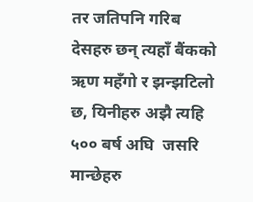तर जतिपनि गरिब देसहरु छन् त्यहाँ बैंकको ऋण महँगो र झन्झटिलो छ, यिनीहरु अझै त्यहि ५०० बर्ष अघि  जसरि मान्छेहरु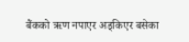बैंकको ऋण नपाएर अड्किएर बसेका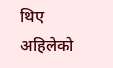थिए अहिलेको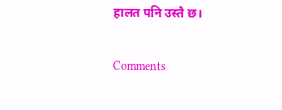हालत पनि उस्तै छ।

Comments